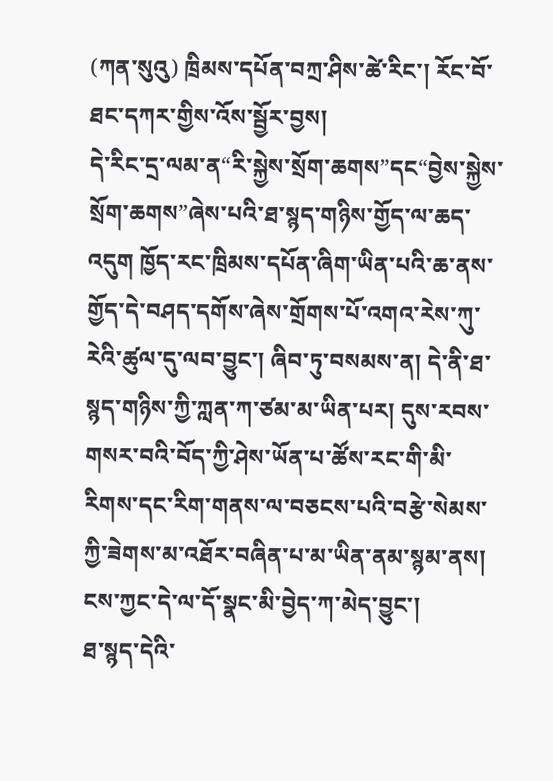(ཀན་སུའུ) ཁྲིམས་དཔོན་བཀྲ་ཤིས་ཚེ་རིང་། རོང་བོ་ཐང་དཀར་གྱིས་འོས་སྦྱོར་བྱས།
དེ་རིང་དྲ་ལམ་ན“རི་སྐྱེས་སྲོག་ཆགས”དང“བྱེས་སྐྱེས་སྲོག་ཆགས”ཞེས་པའི་ཐ་སྙད་གཉིས་གྱོད་ལ་ཆད་འདུག ཁྱོད་རང་ཁྲིམས་དཔོན་ཞིག་ཡིན་པའི་ཆ་ནས་གྱོད་དེ་བཤད་དགོས་ཞེས་གྲོགས་པོ་འགའ་རེས་ཀུ་རེའི་ཚུལ་དུ་ལབ་བྱུང་། ཞིབ་ཏུ་བསམས་ན། དེ་ནི་ཐ་སྙད་གཉིས་ཀྱི་ཀླན་ཀ་ཙམ་མ་ཡིན་པར། དུས་རབས་གསར་བའི་བོད་ཀྱི་ཤེས་ཡོན་པ་ཚོས་རང་གི་མི་རིགས་དང་རིག་གནས་ལ་བཅངས་པའི་བརྩེ་སེམས་ཀྱི་ཟེགས་མ་འཐོར་བཞིན་པ་མ་ཡིན་ནམ་སྙམ་ནས། ངས་ཀྱང་དེ་ལ་དོ་སྣང་མི་བྱེད་ཀ་མེད་བྱུང་།
ཐ་སྙད་དེའི་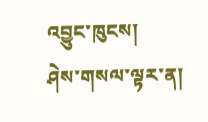འབྱུང་ཁུངས།
ཤེས་གསལ་ལྟར་ན།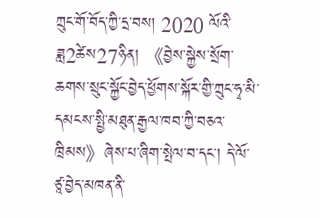ཀྲུང་གོ་བོད་ཀྱི་དྲ་བས། 2020 ལོའི་ཟླ2ཚེས27ཉིན། 《བྱེས་སྐྱེས་སྲོག་ཆགས་སྲུང་སྐྱོང་བྱེད་ཕྱོགས་སྐོར་གྱི་ཀྲུང་ཧྭ་མི་དམངས་སྤྱི་མཐུན་རྒྱལ་ཁབ་ཀྱི་བཅའ་ཁྲིམས》ཞེས་པ་ཞིག་སྤེལ་བ་དང་། དེ་ལོ་ཙཱ་བྱེད་མཁན་ནི་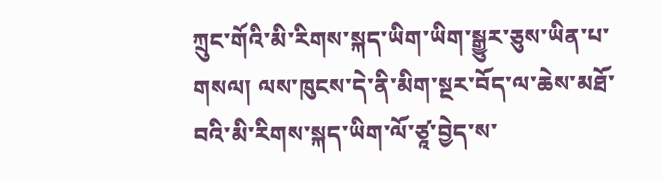ཀྲུང་གོའི་མི་རིགས་སྐད་ཡིག་ཡིག་སྒྱུར་ཅུས་ཡིན་པ་གསལ། ལས་ཁུངས་དེ་ནི་མིག་སྔར་བོད་ལ་ཆེས་མཐོ་བའི་མི་རིགས་སྐད་ཡིག་ལོ་ཙཱ་བྱེད་ས་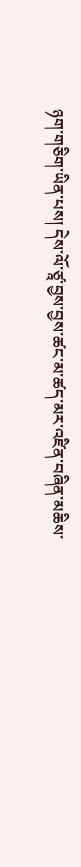ཉག་གཅིག་ཡིན་པས། དེས་ལོ་ཙཱ་བྱས་བྱས་ཚང་མ་ཚད་མར་འཛིན་བཞིན་མཆིས་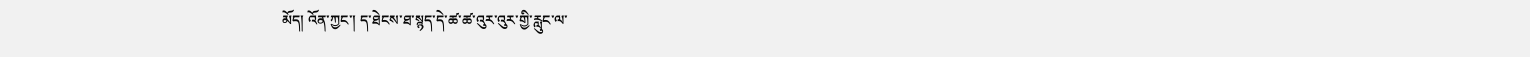མོད། འོན་ཀྱང་། ད་ཐེངས་ཐ་སྙད་དེ་ཚ་ཚ་འུར་འུར་གྱི་རླུང་ལ་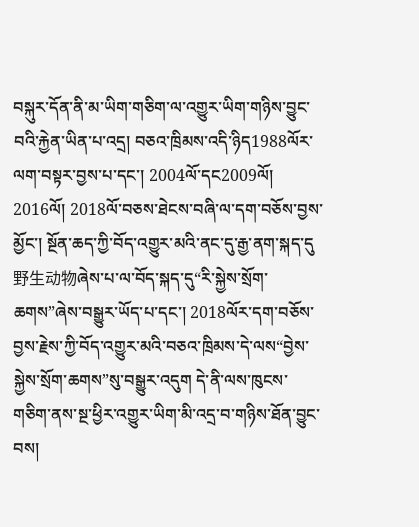བསྐུར་དོན་ནི་མ་ཡིག་གཅིག་ལ་འགྱུར་ཡིག་གཉིས་བྱུང་བའི་རྐྱེན་ཡིན་པ་འདྲ། བཅའ་ཁྲིམས་འདི་ཉིད1988ལོར་ལག་བསྟར་བྱས་པ་དང་། 2004ལོ་དང2009ལོ། 2016ལོ། 2018ལོ་བཅས་ཐེངས་བཞི་ལ་དག་བཅོས་བྱས་མྱོང་། སྔོན་ཆད་ཀྱི་བོད་འགྱུར་མའི་ནང་དུ་རྒྱ་ནག་སྐད་དུ野生动物ཞེས་པ་ལ་བོད་སྐད་དུ“རི་སྐྱེས་སྲོག་ཆགས”ཞེས་བསྒྱུར་ཡོད་པ་དང་། 2018ལོར་དག་བཅོས་བྱས་རྗེས་ཀྱི་བོད་འགྱུར་མའི་བཅའ་ཁྲིམས་དེ་ལས“བྱེས་སྐྱེས་སྲོག་ཆགས”སུ་བསྒྱུར་འདུག དེ་ནི་ལས་ཁུངས་གཅིག་ནས་སྔ་ཕྱིར་འགྱུར་ཡིག་མི་འདྲ་བ་གཉིས་ཐོན་བྱུང་བས།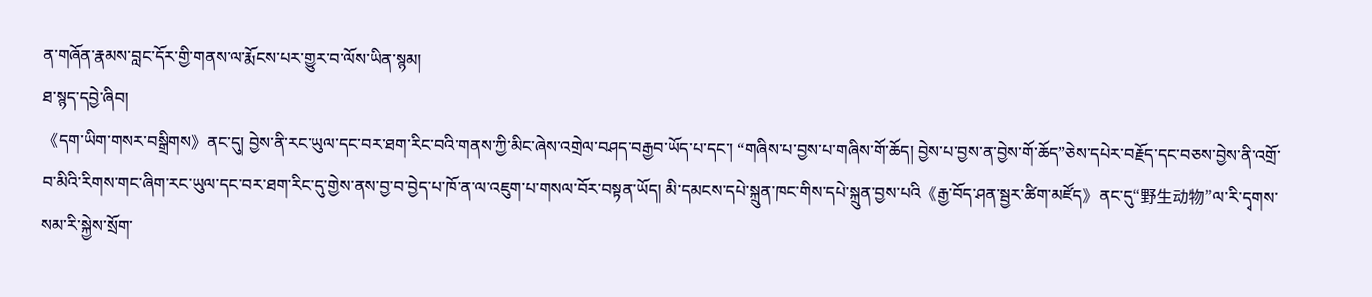ན་གཞོན་རྣམས་བླང་དོར་གྱི་གནས་ལ་རྨོངས་པར་གྱུར་བ་ལོས་ཡིན་སྙམ།
ཐ་སྙད་དབྱེ་ཞིབ།
《དག་ཡིག་གསར་བསྒྲིགས》ནང་དུ། བྱེས་ནི་རང་ཡུལ་དང་བར་ཐག་རིང་བའི་གནས་ཀྱི་མིང་ཞེས་འགྲེལ་བཤད་བརྒྱབ་ཡོད་པ་དང་། “གཞིས་པ་བྱས་པ་གཞིས་གོ་ཆོད། བྱེས་པ་བྱས་ན་བྱེས་གོ་ཆོད”ཅེས་དཔེར་བརྗོད་དང་བཅས་བྱེས་ནི་འགྲོ་བ་མིའི་རིགས་གང་ཞིག་རང་ཡུལ་དང་བར་ཐག་རིང་དུ་གྱེས་ནས་བྱ་བ་བྱེད་པ་ཁོ་ན་ལ་འཇུག་པ་གསལ་བོར་བསྟན་ཡོད། མི་དམངས་དཔེ་སྐྲུན་ཁང་གིས་དཔེ་སྐྲུན་བྱས་པའི《རྒྱ་བོད་ཤན་སྦྱར་ཚིག་མཛོད》ནང་དུ“野生动物”ལ་རི་དྭགས་སམ་རི་སྐྱེས་སྲོག་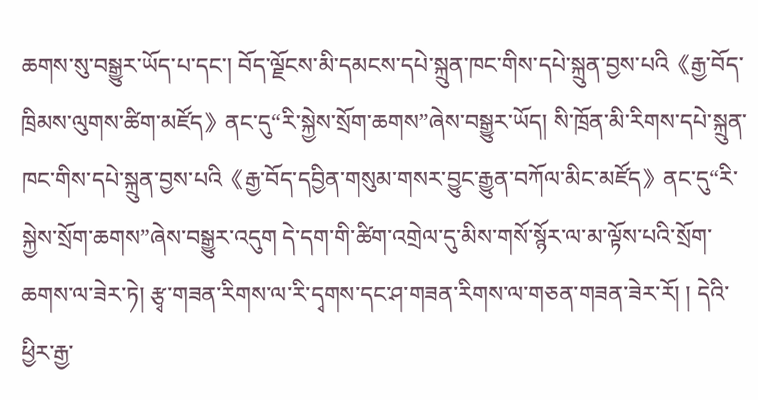ཆགས་སུ་བསྒྱུར་ཡོད་པ་དང་། བོད་ལྗོངས་མི་དམངས་དཔེ་སྐྲུན་ཁང་གིས་དཔེ་སྐྲུན་བྱས་པའི《རྒྱ་བོད་ཁྲིམས་ལུགས་ཚིག་མཛོད》ནང་དུ“རི་སྐྱེས་སྲོག་ཆགས”ཞེས་བསྒྱུར་ཡོད། སི་ཁྲོན་མི་རིགས་དཔེ་སྐྲུན་ཁང་གིས་དཔེ་སྐྲུན་བྱས་པའི《རྒྱ་བོད་དབྱིན་གསུམ་གསར་བྱུང་རྒྱུན་བཀོལ་མིང་མཛོད》ནང་དུ“རི་སྐྱེས་སྲོག་ཆགས”ཞེས་བསྒྱུར་འདུག དེ་དག་གི་ཚིག་འགྲེལ་དུ་མིས་གསོ་སྙོར་ལ་མ་ལྟོས་པའི་སྲོག་ཆགས་ལ་ཟེར་ཏེ། རྩྭ་གཟན་རིགས་ལ་རི་དྭགས་དང་ཤ་གཟན་རིགས་ལ་གཅན་གཟན་ཟེར་རོ། ། དེའི་ཕྱིར་རྒྱ་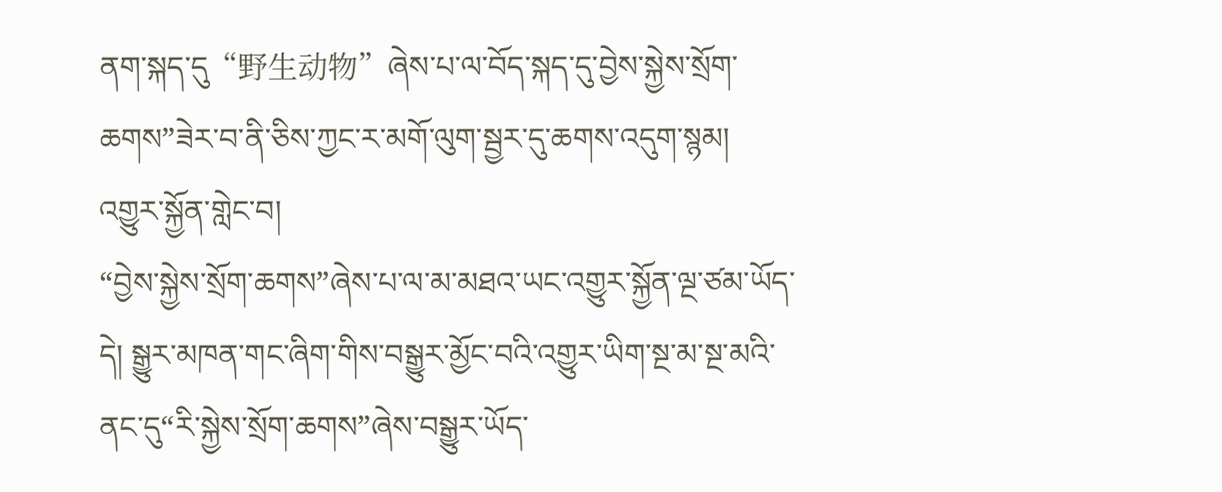ནག་སྐད་དུ“野生动物”ཞེས་པ་ལ་བོད་སྐད་དུ་བྱེས་སྐྱེས་སྲོག་ཆགས”ཟེར་བ་ནི་ཅིས་ཀྱང་ར་མགོ་ལུག་སྦྱར་དུ་ཆགས་འདུག་སྙམ།
འགྱུར་སྐྱོན་གླེང་བ།
“བྱེས་སྐྱེས་སྲོག་ཆགས”ཞེས་པ་ལ་མ་མཐའ་ཡང་འགྱུར་སྐྱོན་ལྔ་ཙམ་ཡོད་དེ། སྒྱུར་མཁན་གང་ཞིག་གིས་བསྒྱུར་མྱོང་བའི་འགྱུར་ཡིག་སྔ་མ་སྔ་མའི་ནང་དུ“རི་སྐྱེས་སྲོག་ཆགས”ཞེས་བསྒྱུར་ཡོད་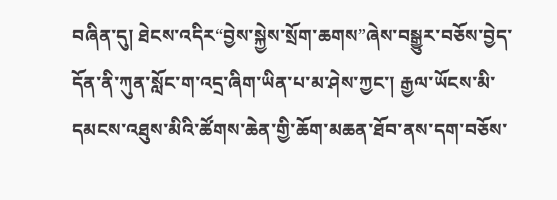བཞིན་དུ། ཐེངས་འདིར“བྱེས་སྐྱེས་སྲོག་ཆགས”ཞེས་བསྒྱུར་བཅོས་བྱེད་དོན་ནི་ཀུན་སློང་ག་འདྲ་ཞིག་ཡིན་པ་མ་ཤེས་ཀྱང་། རྒྱལ་ཡོངས་མི་དམངས་འཐུས་མིའི་ཚོགས་ཆེན་གྱི་ཆོག་མཆན་ཐོབ་ནས་དག་བཅོས་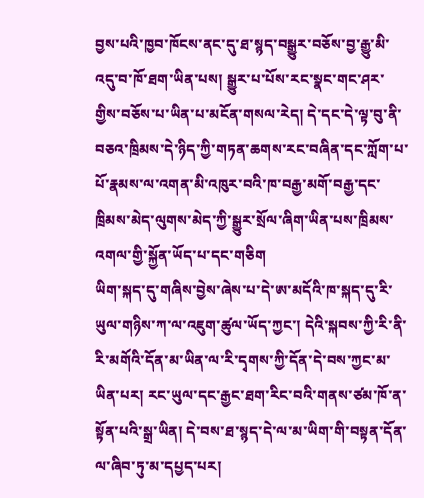བྱས་པའི་ཁྱབ་ཁོངས་ནང་དུ་ཐ་སྙད་བསྒྱུར་བཅོས་བྱ་རྒྱུ་མི་འདུ་བ་ཁོ་ཐག་ཡིན་པས། སྒྱུར་པ་པོས་རང་སྣང་གང་ཤར་གྱིས་བཅོས་པ་ཡིན་པ་མངོན་གསལ་རེད། དེ་དང་དེ་ལྟ་བུ་ནི་བཅའ་ཁྲིམས་དེ་ཉིད་ཀྱི་གཏན་ཆགས་རང་བཞིན་དང་ཀློག་པ་པོ་རྣམས་ལ་འགན་མི་འཁུར་བའི་ཁ་བརྒྱ་མགོ་བརྒྱ་དང་ཁྲིམས་མེད་ལུགས་མེད་ཀྱི་སྒྱུར་སྲོལ་ཞིག་ཡིན་པས་ཁྲིམས་འགལ་གྱི་སྐྱོན་ཡོད་པ་དང་གཅིག
ཡིག་སྐད་དུ་གཞིས་བྱེས་ཞེས་པ་དེ་ཨ་མདོའི་ཁ་སྐད་དུ་རི་ཡུལ་གཉིས་ཀ་ལ་འཇུག་ཚུལ་ཡོད་ཀྱང་། དེའི་སྐབས་ཀྱི་རི་ནི་རི་མགོའི་དོན་མ་ཡིན་ལ་རི་དྭགས་ཀྱི་དོན་དེ་བས་ཀྱང་མ་ཡིན་པར། རང་ཡུལ་དང་རྒྱང་ཐག་རིང་བའི་གནས་ཙམ་ཁོ་ན་སྟོན་པའི་སྒྲ་ཡིན། དེ་བས་ཐ་སྙད་དེ་ལ་མ་ཡིག་གི་བསྟན་དོན་ལ་ཞིབ་ཏུ་མ་དཔྱད་པར།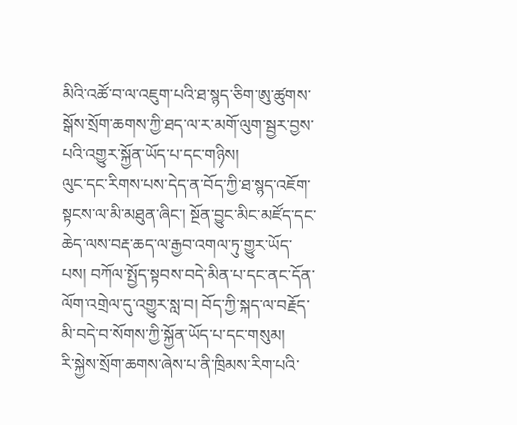མིའི་འཚོ་བ་ལ་འཇུག་པའི་ཐ་སྙད་ཅིག་ཨུ་ཚུགས་སྒོས་སྲོག་ཆགས་ཀྱི་ཐད་ལ་ར་མགོ་ལུག་སྦྱར་བྱས་པའི་འགྱུར་སྐྱོན་ཡོད་པ་དང་གཉིས།
ལུང་དང་རིགས་པས་དེད་ན་བོད་ཀྱི་ཐ་སྙད་འཇོག་སྟངས་ལ་མི་མཐུན་ཞིང་། སྔོན་བྱུང་མིང་མཛོད་དང་ཆེད་ལས་བརྡ་ཆད་ལ་རྒྱབ་འགལ་ཏུ་གྱུར་ཡོད་པས། བཀོལ་སྤྱོད་སྟབས་བདེ་མིན་པ་དང་ནང་དོན་ལོག་འགྲེལ་དུ་འགྱུར་སླ་བ། བོད་ཀྱི་སྐད་ལ་བརྗོད་མི་བདེ་བ་སོགས་ཀྱི་སྐྱོན་ཡོད་པ་དང་གསུམ།
རི་སྐྱེས་སྲོག་ཆགས་ཞེས་པ་ནི་ཁྲིམས་རིག་པའི་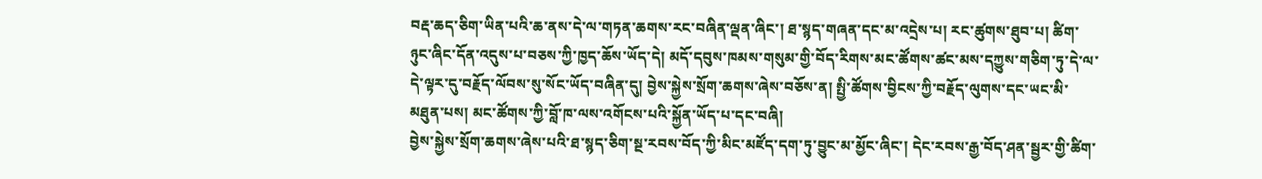བརྡ་ཆད་ཅིག་ཡིན་པའི་ཆ་ནས་དེ་ལ་གཏན་ཆགས་རང་བཞིན་ལྡན་ཞིང་། ཐ་སྙད་གཞན་དང་མ་འདྲེས་པ། རང་ཚུགས་ཐུབ་པ། ཚིག་ཉུང་ཞིང་དོན་འདུས་པ་བཅས་ཀྱི་ཁྱད་ཆོས་ཡོད་དེ། མདོ་དབུས་ཁམས་གསུམ་གྱི་བོད་རིགས་མང་ཚོགས་ཚང་མས་དཀྱུས་གཅིག་ཏུ་དེ་ལ་དེ་ལྟར་དུ་བརྗོད་ལོབས་སུ་སོང་ཡོད་བཞིན་དུ། བྱེས་སྐྱེས་སྲོག་ཆགས་ཞེས་བཅོས་ན། སྤྱི་ཚོགས་བྱིངས་ཀྱི་བརྗོད་ལུགས་དང་ཡང་མི་མཐུན་པས། མང་ཚོགས་ཀྱི་བློ་ཁ་ལས་འགོངས་པའི་སྐྱོན་ཡོད་པ་དང་བཞི།
བྱེས་སྐྱེས་སྲོག་ཆགས་ཞེས་པའི་ཐ་སྙད་ཅིག་སྔ་རབས་བོད་ཀྱི་མིང་མཛོད་དག་ཏུ་བྱུང་མ་མྱོང་ཞིང་། དེང་རབས་རྒྱ་བོད་ཤན་སྦྱར་གྱི་ཚིག་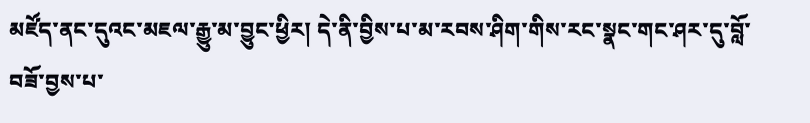མཛོད་ནང་དུའང་མཇལ་རྒྱུ་མ་བྱུང་ཕྱིར། དེ་ནི་བྱིས་པ་མ་རབས་ཤིག་གིས་རང་སྣང་གང་ཤར་དུ་བློ་བཟོ་བྱས་པ་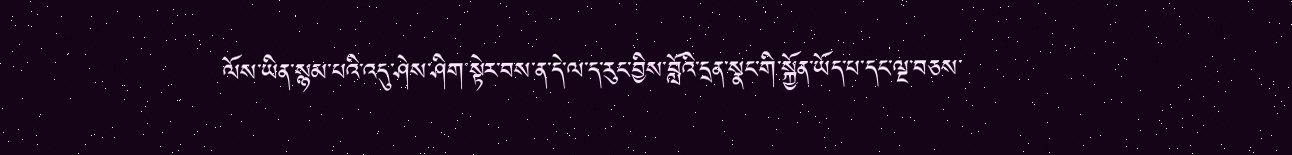ལོས་ཡིན་སྙམ་པའི་འདུ་ཤེས་ཤིག་སྟེར་བས་ན་དེ་ལ་ད་རུང་བྱིས་བློའི་དྲན་སྣང་གི་སྐྱོན་ཡོད་པ་དང་ལྔ་བཅས་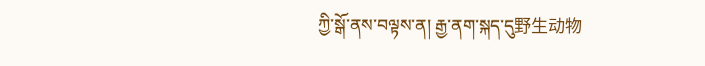ཀྱི་སྒོ་ནས་བལྟས་ན། རྒྱ་ནག་སྐད་དུ野生动物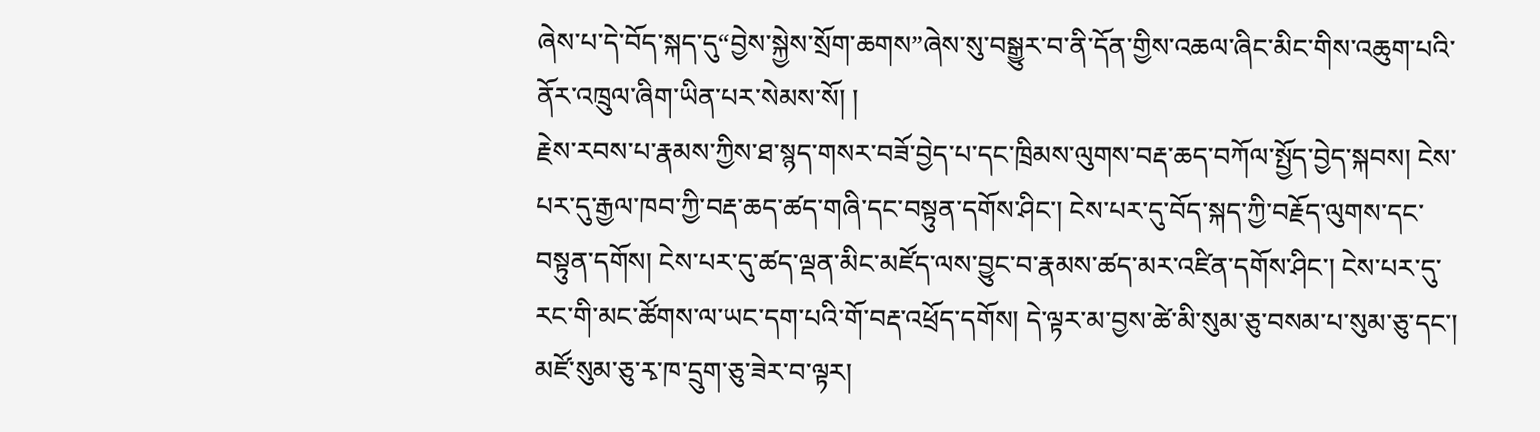ཞེས་པ་དེ་བོད་སྐད་དུ“བྱེས་སྐྱེས་སྲོག་ཆགས”ཞེས་སུ་བསྒྱུར་བ་ནི་དོན་གྱིས་འཆལ་ཞིང་མིང་གིས་འཆུག་པའི་ནོར་འཁྲུལ་ཞིག་ཡིན་པར་སེམས་སོ། །
རྗེས་རབས་པ་རྣམས་ཀྱིས་ཐ་སྙད་གསར་བཟོ་བྱེད་པ་དང་ཁྲིམས་ལུགས་བརྡ་ཆད་བཀོལ་སྤྱོད་བྱེད་སྐབས། ངེས་པར་དུ་རྒྱལ་ཁབ་ཀྱི་བརྡ་ཆད་ཚད་གཞི་དང་བསྟུན་དགོས་ཤིང་། ངེས་པར་དུ་བོད་སྐད་ཀྱི་བརྗོད་ལུགས་དང་བསྟུན་དགོས། ངེས་པར་དུ་ཚད་ལྡན་མིང་མཛོད་ལས་བྱུང་བ་རྣམས་ཚད་མར་འཛིན་དགོས་ཤིང་། ངེས་པར་དུ་རང་གི་མང་ཚོགས་ལ་ཡང་དག་པའི་གོ་བརྡ་འཕྲོད་དགོས། དེ་ལྟར་མ་བྱས་ཚེ་མི་སུམ་ཅུ་བསམ་པ་སུམ་ཅུ་དང་། མཛོ་སུམ་ཅུ་རྭ་ཁ་དྲུག་ཅུ་ཟེར་བ་ལྟར།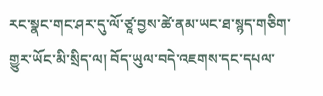རང་སྣང་གང་ཤར་དུ་ལོ་ཙཱ་བྱས་ཚེ་ནམ་ཡང་ཐ་སྙད་གཅིག་གྱུར་ཡོང་མི་སྲིད་ལ། བོད་ཡུལ་བདེ་འཇགས་དང་དཔལ་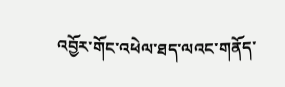འབྱོར་གོང་འཕེལ་ཐད་ལའང་གནོད་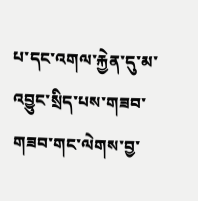པ་དང་འགལ་རྐྱེན་དུ་མ་འབྱུང་སྲིད་པས་གཟབ་གཟབ་གང་ལེགས་བྱ་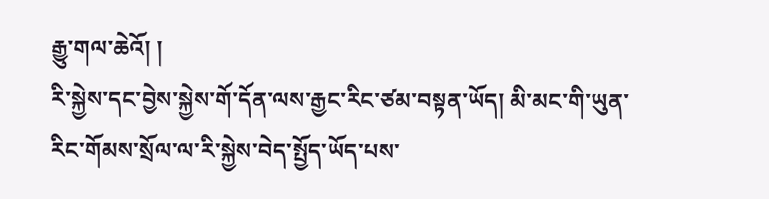རྒྱུ་གལ་ཆེའོ། །
རི་སྐྱེས་དང་བྱེས་སྐྱེས་གོ་དོན་ལས་རྒྱང་རིང་ཙམ་བསྟན་ཡོད། མི་མང་གི་ཡུན་རིང་གོམས་སྲོལ་ལ་རི་སྐྱེས་བེད་སྤྱོད་ཡོད་པས་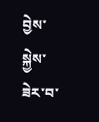བྱེས་སྐྱེས་ཟེར་བ་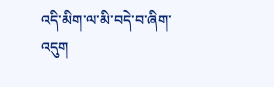འདི་མིག་ལ་མི་བདེ་བ་ཞིག་འདུག